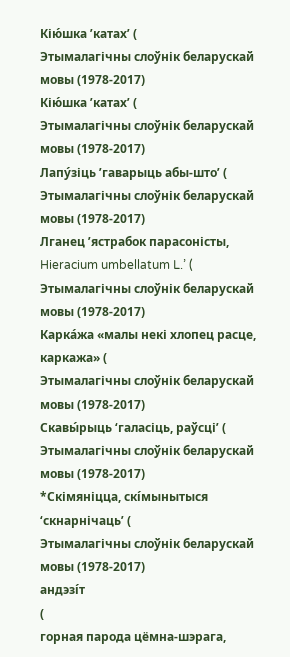Кію́шка ’катах’ (
Этымалагічны слоўнік беларускай мовы (1978-2017)
Кію́шка ’катах’ (
Этымалагічны слоўнік беларускай мовы (1978-2017)
Лапу́зіць ’гаварыць абы-што’ (
Этымалагічны слоўнік беларускай мовы (1978-2017)
Лганец ’ястрабок парасоністы, Hieracium umbellatum L.’ (
Этымалагічны слоўнік беларускай мовы (1978-2017)
Карка́жа «малы некі хлопец расце, каркажа» (
Этымалагічны слоўнік беларускай мовы (1978-2017)
Скавы́рыць ‘галасіць, раўсці’ (
Этымалагічны слоўнік беларускай мовы (1978-2017)
*Скімяніцца, скі́мынытыся ‘скнарнічаць’ (
Этымалагічны слоўнік беларускай мовы (1978-2017)
андэзі́т
(
горная парода цёмна-шэрага,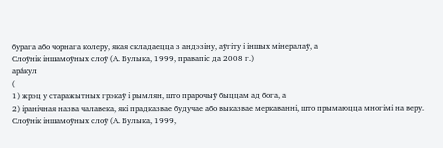бурага або чорнага колеру, якая складаецца з андэзіну, аўгіту і іншых мінералаў, а
Слоўнік іншамоўных слоў (А. Булыка, 1999, правапіс да 2008 г.)
ара́кул
(
1) жрэц у старажытных грэкаў і рымлян, што прарочыў быццам ад бога, а
2) іранічная назва чалавека, які прадказвае будучае або выказвае меркаванні, што прымаюцца многімі на веру.
Слоўнік іншамоўных слоў (А. Булыка, 1999,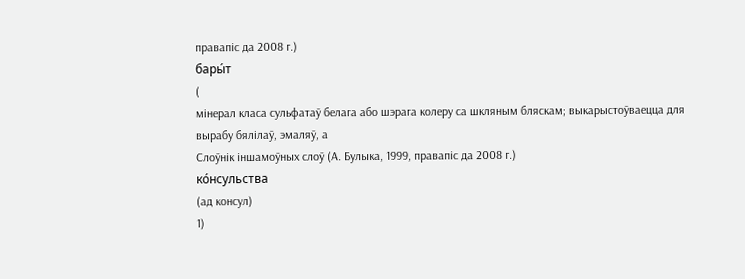правапіс да 2008 г.)
бары́т
(
мінерал класа сульфатаў белага або шэрага колеру са шкляным бляскам; выкарыстоўваецца для вырабу бялілаў, эмаляў, а
Слоўнік іншамоўных слоў (А. Булыка, 1999, правапіс да 2008 г.)
ко́нсульства
(ад консул)
1)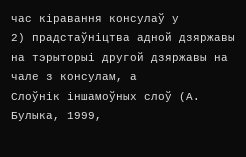час кіравання консулаў у
2) прадстаўніцтва адной дзяржавы на тэрыторыі другой дзяржавы на чале з консулам, а
Слоўнік іншамоўных слоў (А. Булыка, 1999,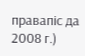правапіс да 2008 г.)